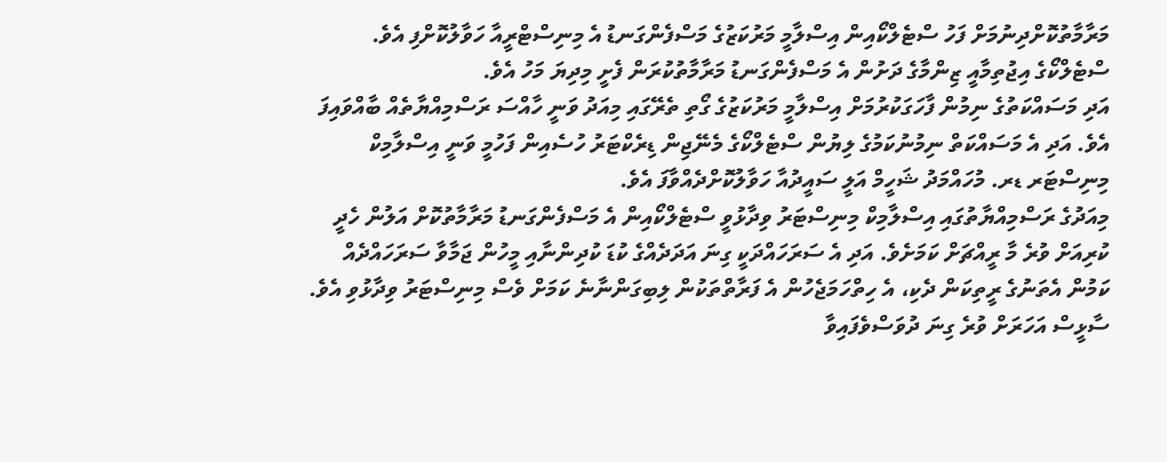މަރާމާތުކޮށްދިނުމަށް ފަހު ސްޓެލްކޯއިން އިސްލާމީ މަރުކަޒުގެ މަސްފެންގަނޑު އެ މިނިސްޓްރީއާ ހަވާލުކޮށްފި އެވެ.
ސްޓެލްކޯގެ އިޖުތިމާއީ ޒިންމާގެ ދަށުން އެ މަސްފެންގަނޑު މަރާމާތުކުރަން ފެށީ މިދިޔަ މަހު އެވެ.
އަދި މަސައްކަތުގެ ނިމުން ފާހަގަކުރުމަށް އިސްލާމީ މަރުކަޒުގެ ގޯތި ތެރޭގައި މިއަދު ވަނީ ހާއްސަ ރަސްމިއްޔާތެއް ބާއްވައިފަ އެވެ. އަދި އެ މަސައްކަތް ނިމުނުކަމުގެ ލިޔުން ސްޓެލްކޯގެ މެނޭޖިން ޑިރެކްޓަރު ހުސެއިން ފަހުމީ ވަނީ އިސްލާމިކް މިނިސްޓަރ ޑރ. މުހައްމަދު ޝަހީމް އަލީ ސައީދުއާ ހަވާލުކޮށްދެއްވާފަ އެވެ.
މިއަދުގެ ރަސްމިއްޔާތުގައި އިސްލާމިކް މިނިސްޓަރު ވިދާޅުވީ ސްޓެލްކޯއިން އެ މަސްފެންގަނޑު މަރާމާތުކޮށް އަލުން ހެދީ ކުރިއަށް ވުރެ މާ ރީއްޗަށް ކަމަށެވެ. އަދި އެ ސަރަހައްދަކީ ގިނަ އަދަދެއްގެ ކުޑަ ކުދިންނާއި މީހުން ޖަމާވާ ސަރަހައްދެއް ކަމުން އެތަނުގެ ރީތިކަން ދެކި، އެ ހިތްހަމަޖެހުން އެ ފަރާތްތަކުން ލިބިގަންނާނެ ކަމަށް ވެސް މިނިސްޓަރު ވިދާޅުވި އެވެ.
ސާޅީސް އަހަރަށް ވުރެ ގިނަ ދުވަސްވެފައިވާ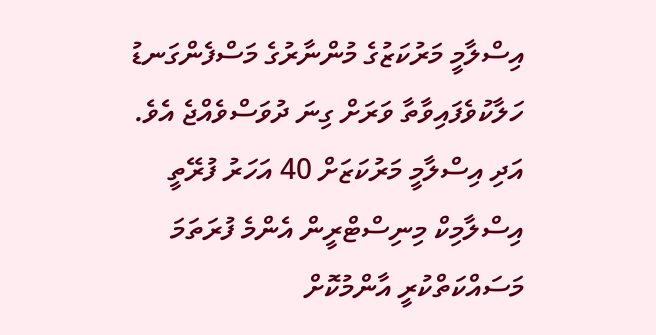އިސްލާމީ މަރުކަޒުގެ މުންނާރުގެ މަސްފެންގަނޑު ހަލާކުވެފައިވާތާ ވަރަށް ގިނަ ދުވަސްވެއްޖެ އެވެ. އަދި އިސްލާމީ މަރުކަޒަށް 40 އަހަރު ފުރޭތީ އިސްލާމިކް މިނިސްޓްރީން އެންމެ ފުރަތަމަ މަސައްކަތްކުރީ އާންމުކޮށް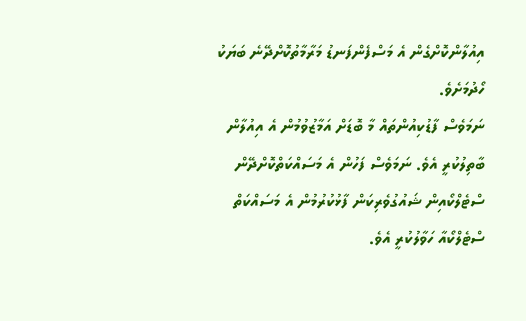އިއުލާންކޮށްގެން އެ މަސްފެންފަނޑު މަރާމާތުކޮށްދޭނެ ބަޔަކު ހޯދުމަށެވެ.
ނަމަވެސް ފާޑުކިއުންތައް މާ ބޮޑަށް އަމާޒުވުމުން އެ އިއުލާން ބާތިލުކުރީ އެވެ. ނަމަވެސް ފަހުން އެ މަސައްކަތްކޮށްދޭން ސްޓެލްކޯއިން ޝައުގުވެރިކަން ފާޅުކުރުމުން އެ މަސައްކަތް ސްޓެލްކޯއާ ހަވާލުކުރީ އެވެ.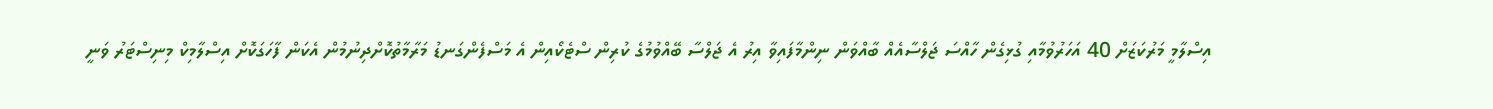އިސްލާމީ މަރުކަޒަށް 40 އަހަރުވުމާއި ގުޅިގެން ހާއްސަ ޖަލްސާއެއް ބާއްވަން ނިންމާފައިވާ އިރު އެ ޖަލްސާ ބޭއްވުމުގެ ކުރިން ސްޓެކޯއިން އެ މަސްފެންގަނޑު މަރާމާތުކޮށްދިނުމުން އެކަން ފާހަގަކޮށް އިސްލާމިކް މިނިސްޓަރު ވަނީ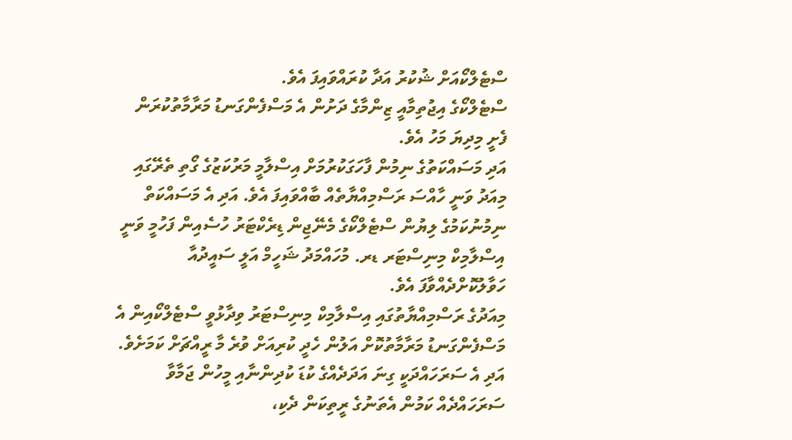ސްޓެލްކޯއަށް ޝުކުރު އަދާ ކުރައްވައިފަ އެވެ.
ސްޓެލްކޯގެ އިޖުތިމާއީ ޒިންމާގެ ދަށުން އެ މަސްފެންގަނޑު މަރާމާތުކުރަން ފެށީ މިދިޔަ މަހު އެވެ.
އަދި މަސައްކަތުގެ ނިމުން ފާހަގަކުރުމަށް އިސްލާމީ މަރުކަޒުގެ ގޯތި ތެރޭގައި މިއަދު ވަނީ ހާއްސަ ރަސްމިއްޔާތެއް ބާއްވައިފަ އެވެ. އަދި އެ މަސައްކަތް ނިމުނުކަމުގެ ލިޔުން ސްޓެލްކޯގެ މެނޭޖިން ޑިރެކްޓަރު ހުސެއިން ފަހުމީ ވަނީ އިސްލާމިކް މިނިސްޓަރ ޑރ. މުހައްމަދު ޝަހީމް އަލީ ސައީދުއާ ހަވާލުކޮށްދެއްވާފަ އެވެ.
މިއަދުގެ ރަސްމިއްޔާތުގައި އިސްލާމިކް މިނިސްޓަރު ވިދާޅުވީ ސްޓެލްކޯއިން އެ މަސްފެންގަނޑު މަރާމާތުކޮށް އަލުން ހެދީ ކުރިއަށް ވުރެ މާ ރީއްޗަށް ކަމަށެވެ. އަދި އެ ސަރަހައްދަކީ ގިނަ އަދަދެއްގެ ކުޑަ ކުދިންނާއި މީހުން ޖަމާވާ ސަރަހައްދެއް ކަމުން އެތަނުގެ ރީތިކަން ދެކި،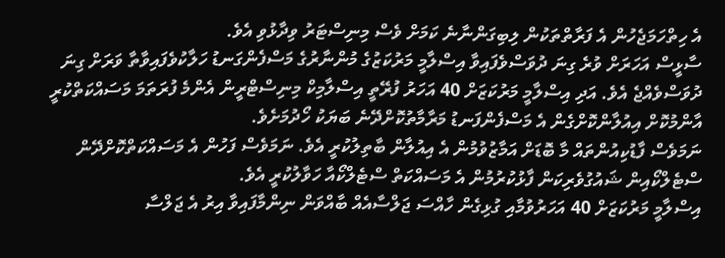އެ ހިތްހަމަޖެހުން އެ ފަރާތްތަކުން ލިބިގަންނާނެ ކަމަށް ވެސް މިނިސްޓަރު ވިދާޅުވި އެވެ.
ސާޅީސް އަހަރަށް ވުރެ ގިނަ ދުވަސްވެފައިވާ އިސްލާމީ މަރުކަޒުގެ މުންނާރުގެ މަސްފެންގަނޑު ހަލާކުވެފައިވާތާ ވަރަށް ގިނަ ދުވަސްވެއްޖެ އެވެ. އަދި އިސްލާމީ މަރުކަޒަށް 40 އަހަރު ފުރޭތީ އިސްލާމިކް މިނިސްޓްރީން އެންމެ ފުރަތަމަ މަސައްކަތްކުރީ އާންމުކޮށް އިއުލާންކޮށްގެން އެ މަސްފެންފަނޑު މަރާމާތުކޮށްދޭނެ ބަޔަކު ހޯދުމަށެވެ.
ނަމަވެސް ފާޑުކިއުންތައް މާ ބޮޑަށް އަމާޒުވުމުން އެ އިއުލާން ބާތިލުކުރީ އެވެ. ނަމަވެސް ފަހުން އެ މަސައްކަތްކޮށްދޭން ސްޓެލްކޯއިން ޝައުގުވެރިކަން ފާޅުކުރުމުން އެ މަސައްކަތް ސްޓެލްކޯއާ ހަވާލުކުރީ އެވެ.
އިސްލާމީ މަރުކަޒަށް 40 އަހަރުވުމާއި ގުޅިގެން ހާއްސަ ޖަލްސާއެއް ބާއްވަން ނިންމާފައިވާ އިރު އެ ޖަލްސާ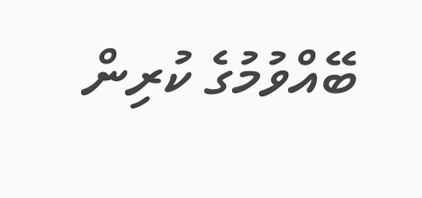ބޭއްވުމުގެ ކުރިން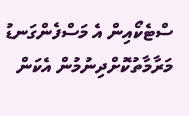ސްޓެކޯއިން އެ މަސްފެންގަނޑު މަރާމާތުކޮށްދިނުމުން އެކަން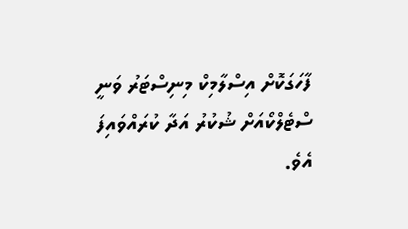ފާހަގަކޮށް އިސްލާމިކް މިނިސްޓަރު ވަނީ ސްޓެލްކޯއަށް ޝުކުރު އަދާ ކުރައްވައިފަ އެވެ.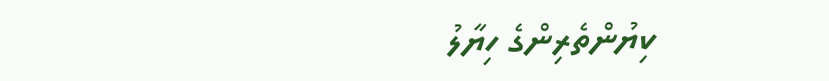ކިޔުންތެރިންގެ ހިޔާލު